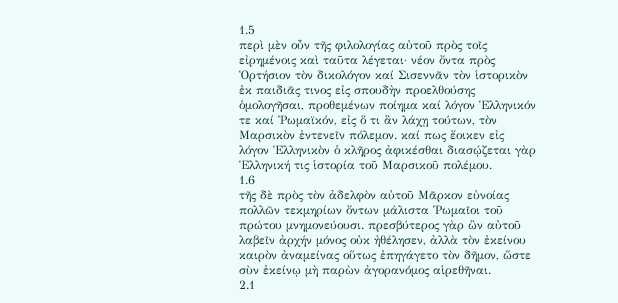1.5
περὶ μὲν οὖν τῆς φιλολογίας αὐτοῦ πρὸς τοῖς εἰρημένοις καὶ ταῦτα λέγεται· νέον ὄντα πρὸς Ὁρτήσιον τὸν δικολόγον καί Σισεννᾶν τὸν ἱστορικὸν ἐκ παιδιᾶς τινος εἰς σπουδὴν προελθούσης ὁμολογῆσαι, προθεμένων ποίημα καί λόγον Ἑλληνικόν τε καί Ῥωμαϊκόν, εἰς ὅ τι ἂν λάχῃ τούτων, τὸν Μαρσικὸν ἐντενεῖν πόλεμον. καί πως ἔοικεν εἰς λόγον Ἑλληνικὸν ὁ κλῆρος ἀφικέσθαι διασῴζεται γὰρ Ἑλληνική τις ἱστορία τοῦ Μαρσικοῦ πολέμου.
1.6
τῆς δὲ πρὸς τὸν ἀδελφὸν αὐτοῦ Μᾶρκον εὐνοίας πολλῶν τεκμηρίων ὄντων μάλιστα Ῥωμαῖοι τοῦ πρώτου μνημονεύουσι. πρεσβύτερος γὰρ ὢν αὐτοῦ λαβεῖν ἀρχήν μόνος οὐκ ἠθέλησεν, ἀλλὰ τὸν ἐκείνου καιρὸν ἀναμείνας οὕτως ἐπηγάγετο τὸν δῆμον, ὥστε σὺν ἐκείνῳ μὴ παρὼν ἀγορανόμος αἱρεθῆναι.
2.1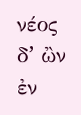νέος δʼ ὢν ἐν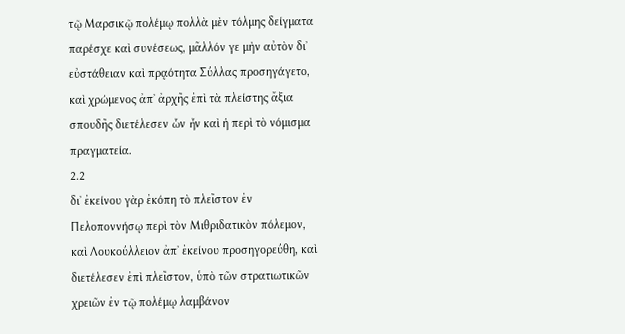τῷ Μαρσικῷ πολέμῳ πολλὰ μὲν τόλμης δείγματα παρέσχε καὶ συνέσεως, μᾶλλόν γε μὴν αὐτὸν διʼ εὐστάθειαν καὶ πρᾳότητα Σύλλας προσηγάγετο, καὶ χρώμενος ἀπʼ ἀρχῆς ἐπὶ τὰ πλείστης ἄξια σπουδῆς διετέλεσεν ὧν ἦν καὶ ἡ περὶ τὸ νόμισμα πραγματεία.
2.2
διʼ ἐκείνου γὰρ ἐκόπη τὸ πλεῖστον ἐν Πελοποννήσῳ περὶ τὸν Μιθριδατικὸν πόλεμον, καὶ Λουκούλλειον ἀπʼ ἐκείνου προσηγορεύθη, καὶ διετέλεσεν ἐπὶ πλεῖστον, ὑπὸ τῶν στρατιωτικῶν χρειῶν ἐν τῷ πολέμῳ λαμβάνον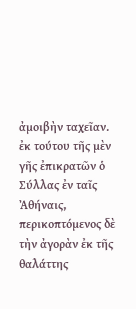ἀμοιβὴν ταχεῖαν. ἐκ τούτου τῆς μὲν γῆς ἐπικρατῶν ὁ Σύλλας ἐν ταῖς Ἀθήναις, περικοπτόμενος δὲ τὴν ἀγορὰν ἐκ τῆς θαλάττης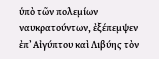ὑπὸ τῶν πολεμίων ναυκρατούντων, ἐξέπεμψεν ἐπʼ Αἰγύπτου καὶ Λιβύης τὸν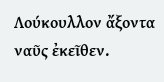Λούκουλλον ἄξοντα ναῦς ἐκεῖθεν.